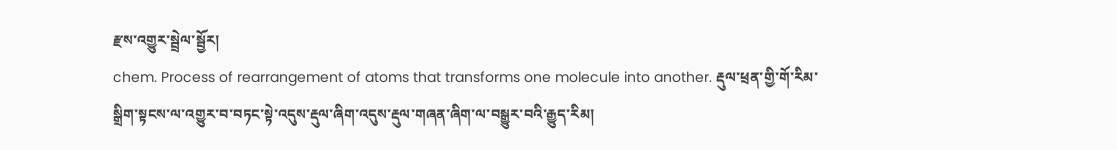རྫས་འགྱུར་སྦྲེལ་སྦྱོར།
chem. Process of rearrangement of atoms that transforms one molecule into another. རྡུལ་ཕྲན་གྱི་གོ་རིམ་སྒྲིག་སྟངས་ལ་འགྱུར་བ་བཏང་སྟེ་འདུས་རྡུལ་ཞིག་འདུས་རྡུལ་གཞན་ཞིག་ལ་བསྒྱུར་བའི་རྒྱུད་རིམ།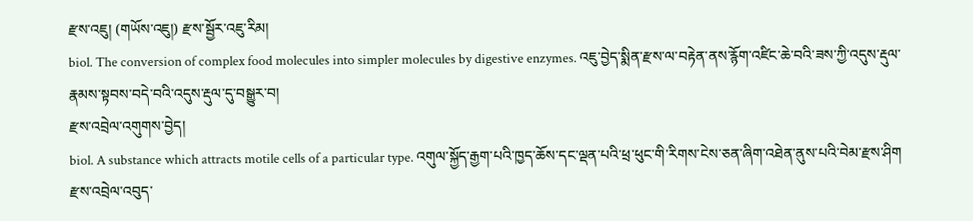རྫས་འཇུ། (གཡོས་འཇུ།) རྫས་སྦྱོར་འཇུ་རིམ།
biol. The conversion of complex food molecules into simpler molecules by digestive enzymes. འཇུ་བྱེད་སྨིན་རྫས་ལ་བརྟེན་ནས་རྙོག་འཛིང་ཆེ་བའི་ཟས་ཀྱི་འདུས་རྡུལ་རྣམས་སྟབས་བདེ་བའི་འདུས་རྡུལ་དུ་བསྒྱུར་བ།
རྫས་འབྲེལ་འགུགས་བྱེད།
biol. A substance which attracts motile cells of a particular type. འགུལ་སྐྱོད་རྒྱག་པའི་ཁྱད་ཆོས་དང་ལྡན་པའི་ཕྲ་ཕུང་གི་རིགས་ངེས་ཅན་ཞིག་འཐེན་ནུས་པའི་བེམ་རྫས་ཤིག
རྫས་འབྲེལ་འབུད་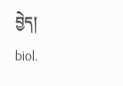བྱེད།
biol.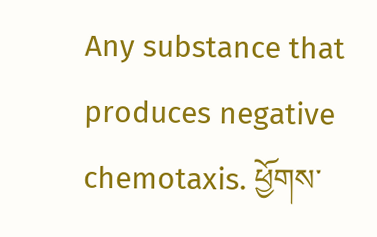Any substance that produces negative chemotaxis. ཕྱོགས་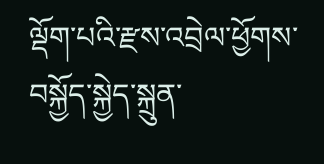ལྡོག་པའི་རྫས་འབྲེལ་ཕྱོགས་བསྐྱོད་སྐྱེད་སྐྲུན་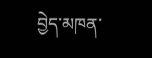བྱེད་མཁན་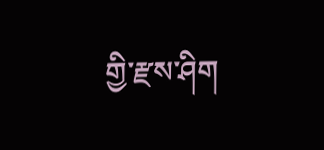གྱི་རྫས་ཤིག